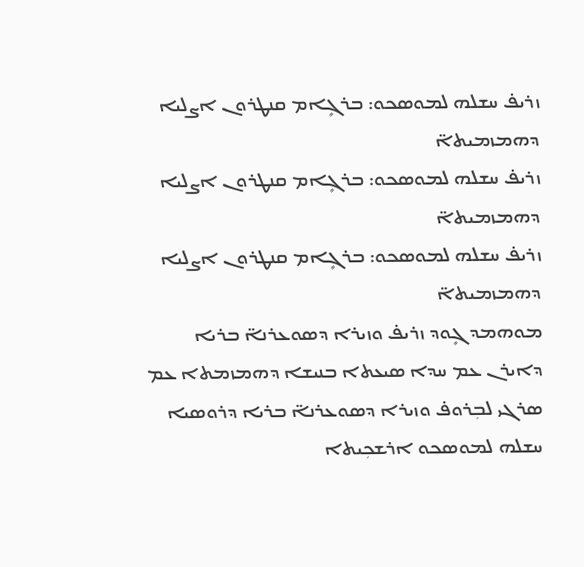ܙܪܝܦ̇ ܚܫܠܗ ܠܡܘܣܟܘ: ܒܪܓܻܐܡ ܩܢܛܪܘܢ ܐܨܠܝܐ ܕܗܡܙܡܝܬܐ̈
ܙܪܝܦ̇ ܚܫܠܗ ܠܡܘܣܟܘ: ܒܪܓܻܐܡ ܩܢܛܪܘܢ ܐܨܠܝܐ ܕܗܡܙܡܝܬܐ̈
ܙܪܝܦ̇ ܚܫܠܗ ܠܡܘܣܟܘ: ܒܪܓܻܐܡ ܩܢܛܪܘܢ ܐܨܠܝܐ ܕܗܡܙܡܝܬܐ̈
ܡܘܗܡܕ ܓܻܘܕ ܙܪܝܦ̇ ܘܙܝܪܐ ܕܣܘܥܪܢܐ̈ ܒܪܝܐ ܕܐܝܪܢ ܥܡ ܚܕܐ ܣܝܥܬܐ ܒܢܝܫܐ ܕܗܡܙܡܬܐ ܥܡ ܣܪܓܝ ܠܒܼܪܘܦ̇ ܘܙܝܪܐ ܕܣܘܥܪܢܐ̈ ܒܪܝܐ ܕܪܘܣܝܐ ܚܫܠܗ ܠܡܘܣܟܘ ܐܪܫܟܼܝܬܐ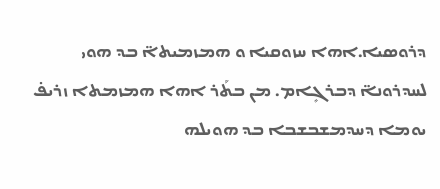ܕܪܘܣܝܐ.ܐܗܐ ܚܙܘܩܝܐ ܘ ܗܡܙܡܝܬܐ̈ ܒܕ ܗܘܝ ܠܚܕܪܘܢܐ̈ ܕܒܪܓܻܐܡ. ܡܢ ܒܬܰܪ ܐܗܐ ܗܡܙܡܬܐ ܙܪܝܦ̇ ܝܘܡܐ ܕܚܕܡܫܒܫܒܐ ܒܕ ܗܘܝܠܗ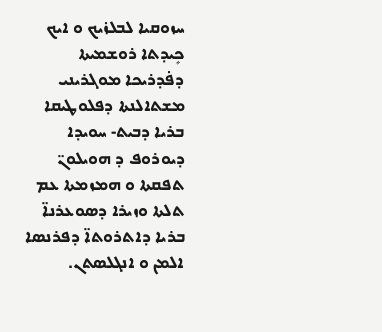ܚܙܘܩܝܐ ܠܒܠܙ̇ܝܟ ܘ ܐܝܟ ܟܻܝܕܬܐ ܪܘܫܡܝܬܐ ܕܦ̇ܕܪܝܟܐ ܡܘܓܪܝܢܝ ܡܫܬܐܠܢܬܐ ܕܦܠܘܛܝܩܐ ܒܪܝܐ ܕܒܝܬ- ܚܘܝܕܐ ܕܝܘܪܘܦ ܕ ܗܘܝܠܘܢ̈ ܬܦܩܬܐ ܘ ܗܡܙܡܬܐ ܥܡ ܬܠܬܐ ܘܙܝܪܐ ܕܣܘܥܪܢܐ̈ ܒܪܝܐ ܕܐܬܪܘܬܐ̈ ܕܦܪܢܣܐ ܐܠܡܢ ܘ ܐܢܓܠܣܬܢ.